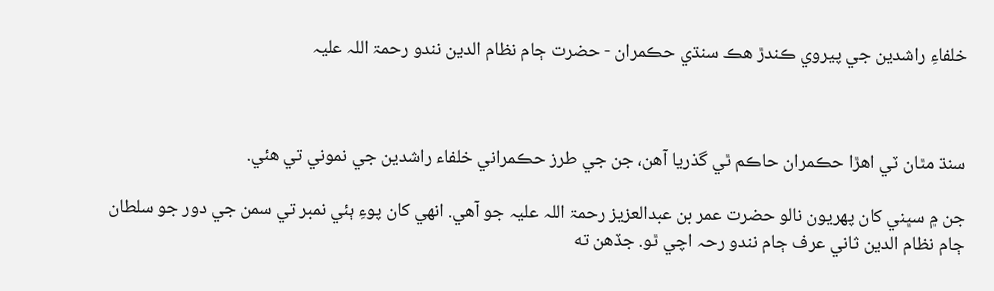خلفاءِ راشدين جي پيروي ڪندڙ هڪ سنڌي حڪمران - حضرت ڄام نظام الدين نندو رحمۃ اللہ علیہ



سنڌ مٿان ٽي اهڙا حڪمران حاڪم ٿي گذريا آهن، جن جي طرز حڪمراني خلفاء راشدين جي نموني تي هئي.

جن ۾ سڀني کان پهريون نالو حضرت عمر بن عبدالعزیز رحمۃ اللہ علیہ جو آهي. انهي کان پوءِ ٻئي نمبر تي سمن جي دور جو سلطان ڄام نظام الدين ثاني عرف ڄام نندو رحہ اچي ٿو. جڏهن ته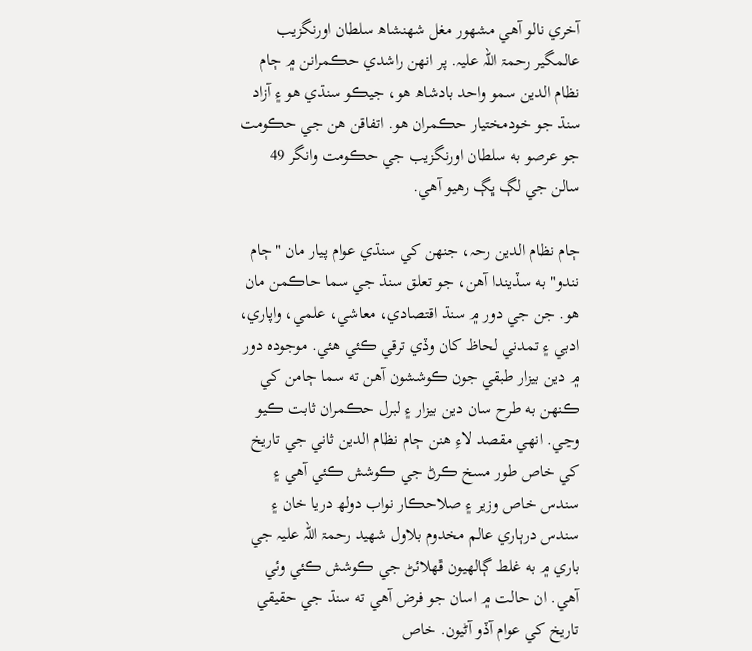آخري نالو آهي مشهور مغل شهنشاھ سلطان اورنگزيب عالمگير رحمۃ اللہ علیہ. پر انهن راشدي حڪمرانن ۾ ڄام نظام الدين سمو واحد بادشاھ هو، جيڪو سنڌي هو ۽ آزاد سنڌ جو خودمختيار حڪمران هو. اتفاقن هن جي حڪومت جو عرصو به سلطان اورنگزيب جي حڪومت وانگر 49 سالن جي لڳ ڀڳ رهيو آهي.

ڄام نظام الدين رحہ، جنهن کي سنڌي عوام پيار مان "ڄام نندو" به سڏيندا آهن، جو تعلق سنڌ جي سما حاڪمن مان هو. جن جي دور ۾ سنڌ اقتصادي، معاشي، علمي، واپاري، ادبي ۽ تمدني لحاظ کان وڏي ترقي ڪئي هئي. موجوده دور ۾ دين بيزار طبقي جون ڪوششون آهن ته سما ڄامن کي ڪنهن به طرح سان دين بيزار ۽ لبرل حڪمران ثابت ڪيو وڃي. انهي مقصد لاءِ هنن ڄام نظام الدين ثاني جي تاريخ کي خاص طور مسخ ڪرڻ جي ڪوشش ڪئي آهي ۽ سندس خاص وزير ۽ صلاحڪار نواب دولھ دريا خان ۽ سندس درٻاري عالم مخدوم بلاول شهيد رحمۃ اللہ علیہ جي باري ۾ به غلط ڳالهيون ڦهلائڻ جي ڪوشش ڪئي وئي آهي. ان حالت ۾ اسان جو فرض آهي ته سنڌ جي حقيقي تاريخ کي عوام آڏو آڻيون. خاص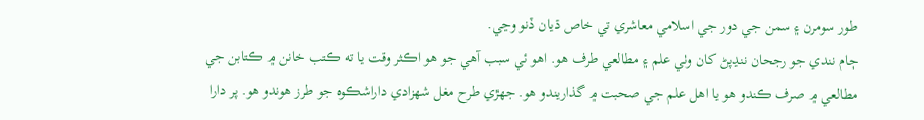طور سومرن ۽ سمن جي دور جي اسلامي معاشري تي خاص ڌيان ڏنو وڃي.
ڄام نندي جو رجحان ننڍپڻ کان وٺي علم ۽ مطالعي طرف هو. اهو ئي سبب آهي جو هو اڪثر وقت يا ته ڪتب خانن ۾ ڪتابن جي مطالعي ۾ صرف ڪندو هو يا اهل علم جي صحبت ۾ گذاريندو هو. جهڙي طرح مغل شهزادي داراشڪوه جو طرز هوندو هو. پر دارا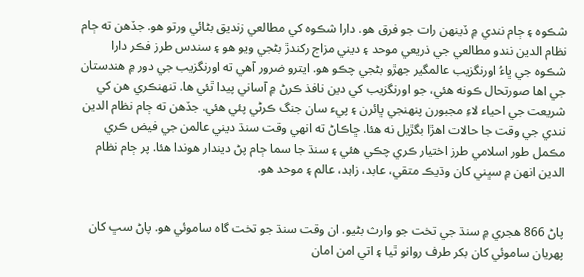شڪوه ۽ ڄام نندي ۾ ڏينهن رات جو فرق هو. دارا شڪوه کي مطالعي زنديق بڻائي ورتو هو. جڏهن ته ڄام نظام الدين نندو مطالعي جي ذريعي موحد ۽ ديني مزاج رکندڙ بڻجي ويو هو ۽ سندس طرز فڪر دارا شڪوه جي ڀاءُ اورنگزيب عالمگير جهڙو بڻجي چڪو هو. ايترو ضرور آهي ته اورنگزيب جي دور ۾ هندستان جي اها صورتحال ڪونه هئي، جو اورنگزيب کي دين نافذ ڪرڻ ۾ آساني پيدا ٿئي ها. تنهنڪري هن کي شريعت جي احياء لاءِ مجبورن پنهنجي ڀائرن ۽ پيء سان جنگ ڪرڻي پئي هئي. جڏهن ته ڄام نظام الدين نندي جي وقت جا حالات اهڙا بگڙيل نه هئا. ڇاڪاڻ ته انهي وقت سنڌ ديني عالمن جي فيض ڪري مڪمل طور اسلامي طرز اختيار ڪري چڪي هئي ۽ سنڌ جا سما ڄام پڻ ديندار هوندا هئا. پر ڄام نظام الدين انهن ۾ سڀني کان وڌيڪ متقي، عابد، زاہد، عالم ۽ موحد هو.


پاڻ 866 هجري ۾ سنڌ جي تخت جو وارث بڻيو. ان وقت سنڌ جو تخت گاه ساموئي هو. پاڻ سڀ کان پهريان ساموئي کان بکر طرف روانو ٿيا ۽ اتي امن امان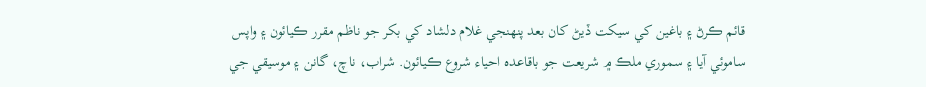قائم ڪرڻ ۽ باغين کي سيکت ڏيڻ کان بعد پنهنجي غلام دلشاد کي بکر جو ناظم مقرر ڪيائون ۽ واپس ساموئي آيا ۽ سموري ملڪ ۾ شريعت جو باقاعده احياء شروع ڪيائون. شراب، ناچ، گانن ۽ موسيقي جي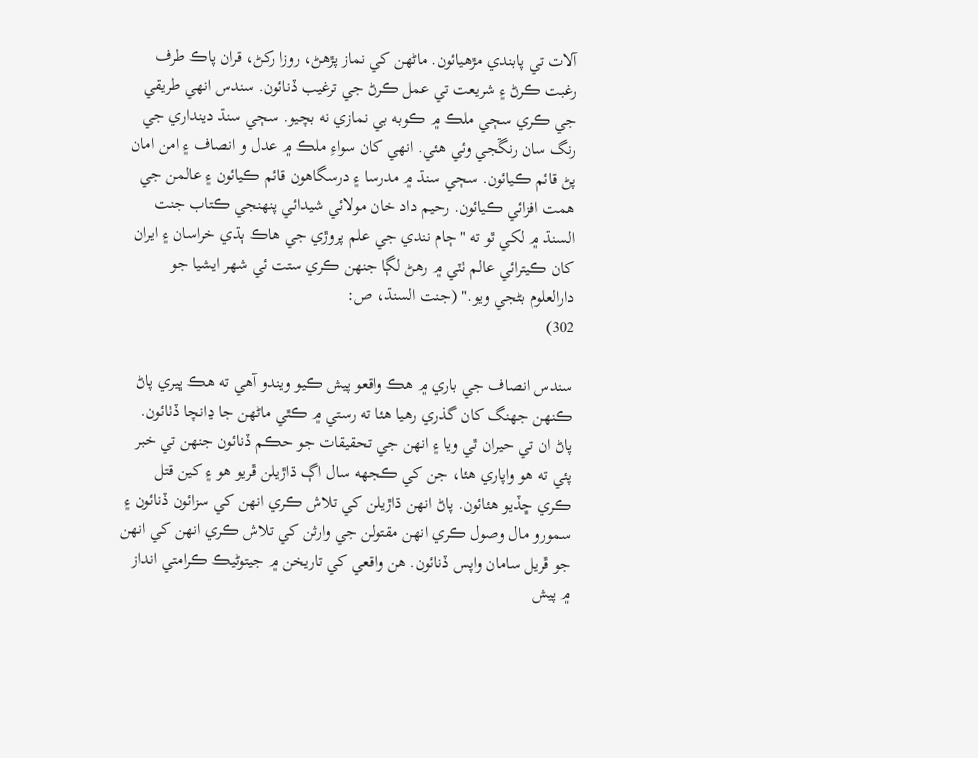آلات تي پابندي مڙهيائون. ماڻهن کي نماز پڙهڻ، روزا رکڻ، قران پاڪ طرف رغبت ڪرڻ ۽ شريعت تي عمل ڪرڻ جي ترغيب ڏنائون. سندس انهي طريقي جي ڪري سڄي ملڪ ۾ ڪوبه بي نمازي نه بچيو. سڄي سنڌ دينداري جي رنگ سان رنڱجي وئي هئي. انهي کان سواءِ ملڪ ۾ عدل و انصاف ۽ امن امان پڻ قائم ڪيائون. سڄي سنڌ ۾ مدرسا ۽ درسگاهون قائم ڪيائون ۽ عالمن جي همت افزائي ڪيائون. رحيم داد خان مولائي شيدائي پنهنجي ڪتاب جنت السنڌ ۾ لکي ٿو ته "ڄام نندي جي علم پروڙي جي هاڪ ٻڌي خراسان ۽ ايران کان ڪيترائي عالم ٺٽي ۾ رهڻ لڳا جنهن ڪري ستت ئي شهر ايشيا جو دارالعلوم بڻجي ويو." (جنت السنڌ، ص:
302)

سندس انصاف جي باري ۾ هڪ واقعو پيش ڪيو ويندو آهي ته هڪ ڀيري پاڻ ڪنهن جهنگ کان گذري رهيا هئا ته رستي ۾ ڪٿي ماڻهن جا ڍانچا ڏٺائون. پاڻ ان تي حيران ٿي ويا ۽ انهن جي تحقيقات جو حڪم ڏنائون جنهن تي خبر پئي ته هو واپاري هئا، جن کي ڪجهه سال اڳ ڌاڙيلن ڦريو هو ۽ کين قتل ڪري ڇڏيو هئائون. پاڻ انهن ڌاڙيلن کي تلاش ڪري انهن کي سزائون ڏنائون ۽ سمورو مال وصول ڪري انهن مقتولن جي وارثن کي تلاش ڪري انهن کي انهن جو ڦريل سامان واپس ڏنائون. هن واقعي کي تاريخن ۾ جيتوڻيڪ ڪرامتي انداز ۾ پيش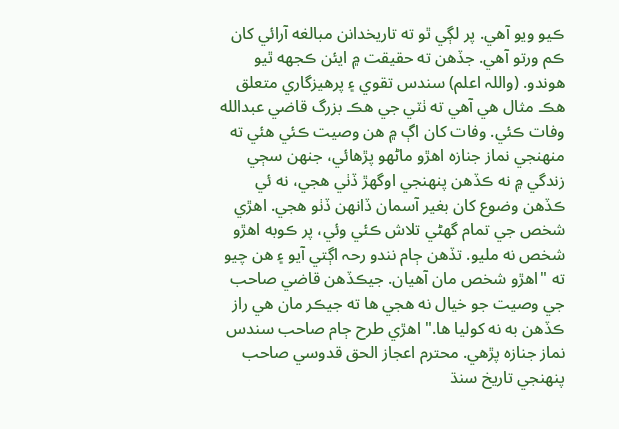ڪيو ويو آهي. پر لڳي ٿو ته تاريخدانن مبالغه آرائي کان ڪم ورتو آهي. جڏهن ته حقيقت ۾ ايئن ڪجهه ٿيو هوندو. (واللہ اعلم) سندس تقوي ۽ پرهيزگاري متعلق هڪ مثال هي آهي ته ٺٽي جي هڪ بزرگ قاضي عبدالله وفات ڪئي. وفات کان اڳ ۾ هن وصيت ڪئي هئي ته منهنجي نماز جنازہ اهڙو ماڻهو پڙهائي، جنهن سڄي زندگي ۾ نه ڪڏهن پنهنجي اوگهڙ ڏٺي هجي، نه ئي ڪڏهن وضوع کان بغير آسمان ڏانهن ڏٺو هجي. اهڙي شخص جي تمام گهڻي تلاش ڪئي وئي، پر ڪوبه اهڙو شخص نه مليو. تڏهن ڄام نندو رحہ اڳتي آيو ۽ هن چيو ته "اهڙو شخص مان آهيان. جيڪڏهن قاضي صاحب جي وصيت جو خيال نه هجي ها ته جيڪر مان هي راز ڪڏهن به نه کوليا ها." اهڙي طرح ڄام صاحب سندس نماز جنازہ پڙهي. محترم اعجاز الحق قدوسي صاحب پنهنجي تاريخ سنڌ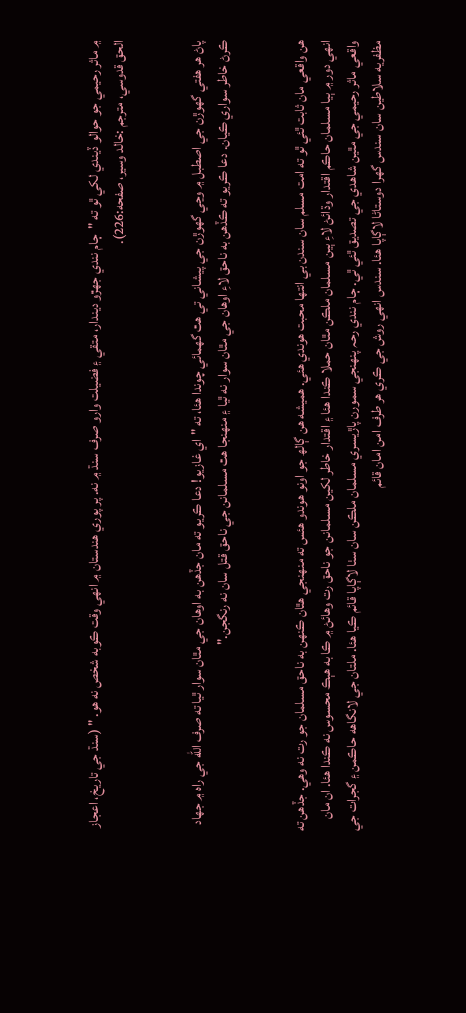۾ ماثر رحيمي جو حوالو ڏيندي لکي ٿو ته "ڄام نندي جهڙو ديندار، متقي ۽ فضيلت وارو صرف سنڌ ۾ نه. پر پوري هندستان ۾ انهي وقت ڪوبه شخص نه هو. " (سنڌ جي تاريخ، اعجاز الحق قدوسي، مترجم :خالد وسير، صفحه:226).


پاڻ هر هفتي گهوڙن جي اصطبل ۾ وڃي گهوڙن جي پيشاني تي هٿ گهمائي چوندا هئا، ته "اي غازيو! دعا ڪريو ته مان جڏهن به اوهان جي مٿان سوار ٿيا ته صرف الله جي راه ۾ جهاد ڪرڻ خاطر سواري ڪيان. دعا ڪريو ته ڪڏهن به ناحق لاءِ اوهان جي مٿان سوار نه ٿيا ۽ منهنجا هٿ مسلمانن جي ناحق قتل سان نه رنگجن."


هن واقعي مان ثابت ٿئي ٿو ته امت مسلم سان سندن بي انتها محبت هوندي هئي. هميشه هن ڳالھ جو اونو هوندو هئس ته منهنجي هٿان ڪنهن به ناحق مسلمان جو رت نه وهي. جڏهن ته انهي دور ۾ ٻيا مسلمان حاڪم اقتدار وڌائڻ لاءِ ٻين مسلمان ملڪن مٿان حملا ڪندا هئا ۽ اقتدار خاطر لکين مسلمانن جو ناحق رت وهائڻ ۾ ڪا به هٻڪ محسوس نه ڪندا هئا. ان مان واقعي ماثر رحيمي جي مٿين شاهدي جي تصديق ٿئي ٿي. ڄام نندي رحہ پنهنجي سمورن پاڙيسري مسلمان ملڪن سان سٺا لاڳاپا قائم ڪيا هئا. ملتان جي لانگاهه حاڪمن ۽ گجرات جي مظفريه سلاطين سان سندس گهرا دوستاڻا لاڳاپا هئا. سندس انهي روش جي ڪري هر طرف امن امان قائم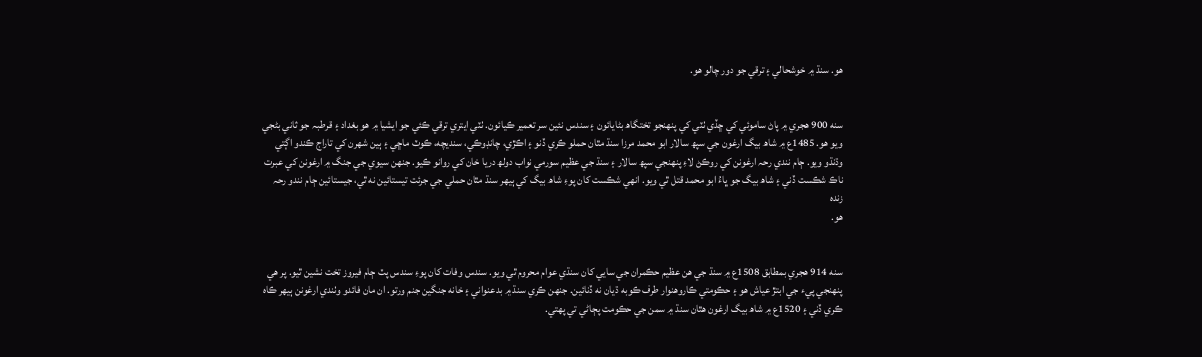هو. سنڌ ۾ خوشحالي ۽ ترقي جو دور چالو هو.


سنه 900 هجري ۾ پاڻ ساموئي کي ڇڏي ٺٽي کي پنهنجو تختگاھ بڻايائون ۽ سندس نئين سر تعمير ڪيائون. ٺٽي ايتري ترقي ڪئي جو ايشيا ۾ هو بغداد ۽ قرطبہ جو ثاني بڻجي ويو هو. 1485ع ۾ شاھ بيگ ارغون جي سپھ سالار ابو محمد مرزا سنڌ مٿان حملو ڪري ڏنو ۽ اڪڙي، چانڊوڪي، سنديچه، ڪوٽ ماڇي ۽ ٻين شهرن کي تاراج ڪندو اڳتي وڌنڌو ويو. ڄام نندي رحہ ارغونن کي روڪڻ لاءِ پنهنجي سپھ سالار ۽ سنڌ جي عظيم سورمي نواب دولھ دريا خان کي روانو ڪيو. جنهن سيوي جي جنگ ۾ ارغونن کي عبرت ناڪ شڪست ڏني ۽ شاھ بيگ جو ڀاءُ ابو محمد قتل ٿي ويو. انهي شڪست کان پوءِ شاھ بيگ کي ٻيهر سنڌ مٿان حملي جي جرئت تيستائين نه ٿي، جيستائين ڄام نندو رحہ زنده
هو.


سنه 914 هجري بمطابق 1508ع ۾ سنڌ جي هن عظيم حڪمران جي سايي کان سنڌي عوام محروم ٿي ويو. سندس وفات کان پوءِ سندس پٽ ڄام فيروز تخت نشين ٿيو. پر هي پنهنجي پيء جي ابتڙ عياش هو ۽ حڪومتي ڪاروهنوار طرف ڪوبه ڌيان نه ڏنائين. جنهن ڪري سنڌ ۾ بدعنواني ۽ خانه جنگين جنم ورتو. ان مان فائدو وٺندي ارغونن ٻيهر ڪاه ڪري ڏني ۽ 1520ع ۾ شاھ بيگ ارغون هٿان سنڌ ۾ سمن جي حڪومت پڄاڻي تي پهتي.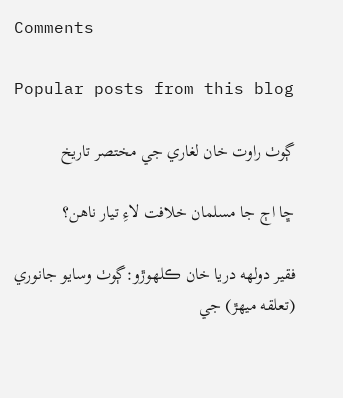Comments

Popular posts from this blog

ڳوٺ راوت خان لغاري جي مختصر تاريخ

ڇا اڄ جا مسلمان خلافت لاءِ تيار ناهن؟

فقير دولهه دريا خان ڪلهوڙو:ڳوٺ وسايو جانوري (تعلقه ميهڙ) جي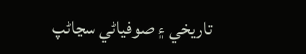تاريخي ۽ صوفياڻي سڃاڻپ